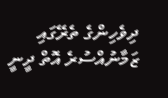ދިވެހިންގެ ތެރޭގައި ޒަމާނުއްސުރެ އޮތް ދީނީ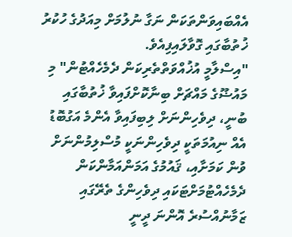އެއްބައިވަންތަކަން ނަގާ ނުލުމަށް މިއަދުގެ ހުކުރު ޚުތުބާގައި ގޮވާލައިފިއެވެ.
"އިސްލާމީ އުޚުއްވަތްތެރިކަން ދެމެހެއްޓުން" މި މައުޟޫގެ މައްޗަށް ބިނާކޮށްފައިވާ ޚުތުބާގައި ބުނީ، ދިވެހިންނަށް ލިބިފައިވާ އެންމެ އަގުބޮޑު އެއް ނިއުމަތަކީ ދިވެހިންނަކީ މުސްލިމުންނަށް ވުން ކަމަށާއި، ޤައުމުގެ އަމަންއަމާންކަން ދެމެހެއްޓުމަށްޓަކައި ދިވެހިންގެ ތެރޭގައި ޒަމާނުއްސުރެ އޮންނަ ދީނީ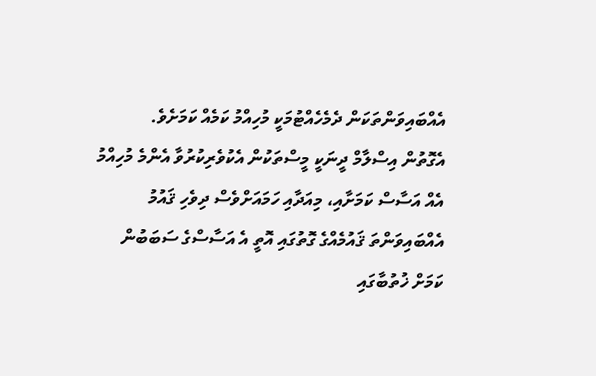އެއްބައިވަންތަކަން ދެމެހެއްޓުމަކީ މުހިއްމު ކަމެއް ކަމަށެވެ.
އެގޮތުން އިސްލާމް ދީނަކީ މީސްތަކުން އެކުވެރިކުރުވާ އެންމެ މުހިއްމު އެއް އަސާސް ކަމަށާއި، މިއަދާއި ހަމައަށްވެސް ދިވެހި ޤައުމު އެއްބައިވަންތަ ޤައުމެއްގެ ގޮތުގައި އޮތީ އެ އަސާސްގެ ސަބަބުން ކަމަށް ޚުތުބާގައި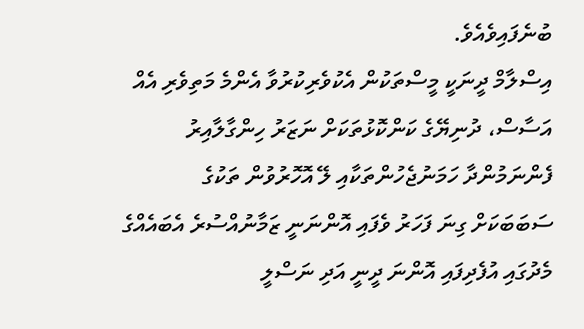ބުނެފައިވެއެވެ.
އިސްލާމް ދީނަކީ މީސްތަކުން އެކުވެރިކުރުވާ އެންމެ މަތިވެރި އެއް އަސާސް، ދުނިޔޭގެ ކަންކޮޅުތަކަށް ނަޒަރު ހިންގާލާއިރު ފެންނަމުންދާ ހަމަނުޖެހުންތަކާއި ލޭ އޮހޮރުވުން ތަކުގެ ސަބަބަކަށް ގިނަ ފަހަރު ވެފައި އޮންނަނީ ޒަމާނުއްސުރެ އެބައެއްގެ މެދުގައި އުފެދިފައި އޮންނަ ދީނީ އަދި ނަސްލީ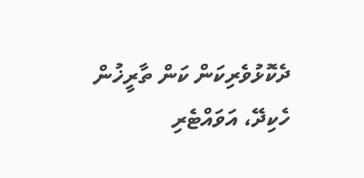ދެކޮޅުވެރިކަން ކަން ތާރީޚުން ހެކިދޭ، އަވައްޓެރި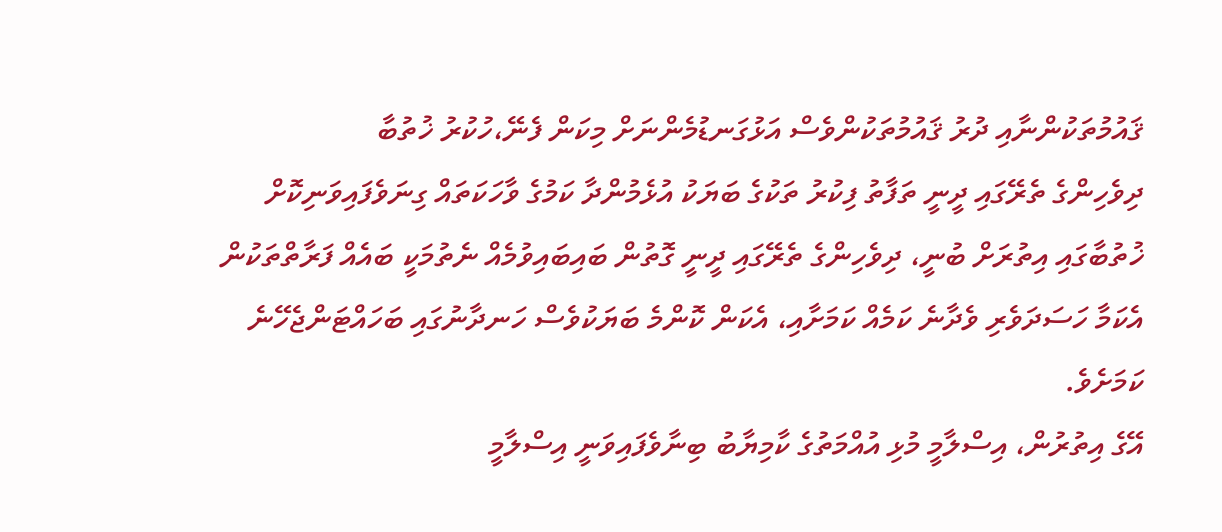ޤައުމުތަކުންނާއި ދުރު ޤައުމުތަކުންވެސް އަޅުގަނޑުމެންނަށް މިކަން ފެނޭ،ހުކުރު ޚުތުބާ
ދިވެހިންގެ ތެރޭގައި ދީނީ ތަފާތު ފިކުރު ތަކުގެ ބަޔަކު އުޅެމުންދާ ކަމުގެ ވާހަކަތައް ގިނަވެފައިވަނިކޮށް ޚުތުބާގައި އިތުރަށް ބުނީ، ދިވެހިންގެ ތެރޭގައި ދީނީ ގޮތުން ބައިބައިވުމެއް ނެތުމަކީ ބައެއް ފަރާތްތަކުން އެކަމާ ހަސަދަވެރި ވެދާނެ ކަމެއް ކަމަށާއި، އެކަން ކޮންމެ ބަޔަކުވެސް ހަނދާނުގައި ބަހައްޓަންޖެހޭނެ ކަމަށެވެ.
އޭގެ އިތުރުން، އިސްލާމީ މުޅި އުއްމަތުގެ ކާމިޔާބު ބިނާވެފައިވަނީ އިސްލާމީ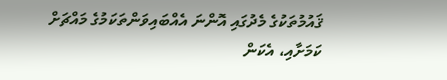ޤައުމުތަކުގެ މެދުގައި އޮންނަ އެއްބައިވަންތަކަމުގެ މައްޗަށް ކަމަށާއި، އެކަން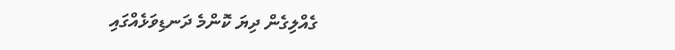ގެއްލިގެން ދިޔަ ކޮންމެ ދަނޑިވަޅެއްގައި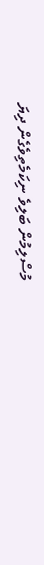މުސްލިމުން ބަލިވެ ނިކަމެތިވެގެން ދިޔަ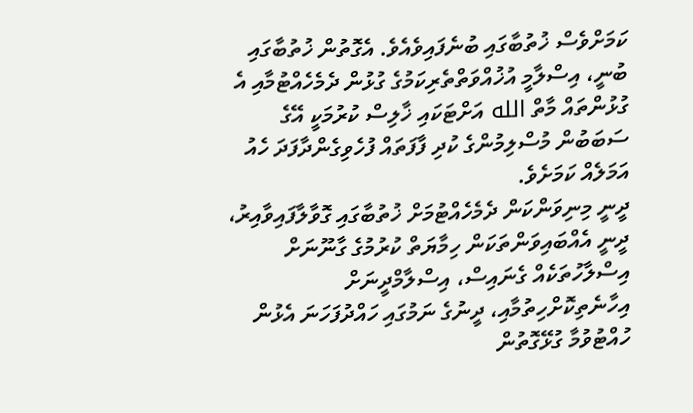ކަމަށްވެސް ޚުތުބާގައި ބުނެފައިވެއެވެ. އެގޮތުން ޚުތުބާގައި ބުނީ، އިސްލާމީ އުޚުއްވަތްތެރިކަމުގެ ގުޅުން ދެމެހެއްޓުމާއި އެ ގުޅުންތައް މާތް الله އަށްޓަކައި ޚާލިސް ކުރުމަކީ އޭގެ ސަބަބުން މުސްލިމުންގެ ކުދި ފާފަތައް ފުހެވިގެންދާފަދަ ހެއު އަމަލެއް ކަމަށެވެ.
ދީނީ މިނިވަންކަން ދެމެހެއްޓުމަށް ޚުތުބާގައި ގޮވާލާފައިވާއިރު، ދީނީ އެއްބައިވަންތަކަން ހިމާޔަތް ކުރުމުގެ ގާނޫނަށް އިސްލާހުތަކެއް ގެނައިސް، އިސްލާމްދީނަށް އިހާނެތިކޮށްހިތުމާއި، ދީނުގެ ނަމުގައި ހައްދުފަހަނަ އެޅުން ހުއްޓުވުމާ ގުޅޭގޮތުން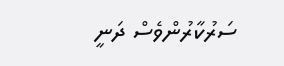ސަރުކާރުންވެސް ދަނީ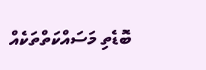ބޮޑެތި މަސައްކަތްތަކެއް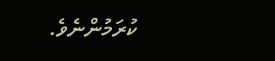ކުރަމުންނެވެ.